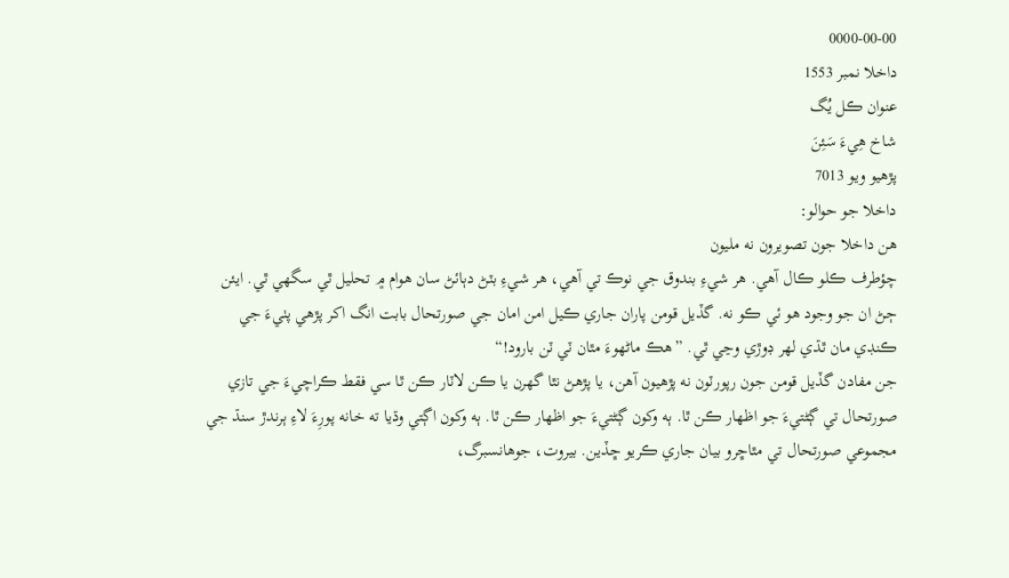0000-00-00
داخلا نمبر 1553
عنوان ڪل يُگ
شاخ هِيءَ سَئِنَ
پڙهيو ويو 7013
داخلا جو حوالو:
هن داخلا جون تصويرون نه مليون
چؤطرف ڪلو ڪال آهي. هر شيءِ بندوق جي نوڪ تي آهي، هر شيءِ بٽڻ دٻائڻ سان هوام ۾ تحليل ٿي سگهي ٿي. ايئن ڄڻ ان جو وجود هو ئي ڪو نه. گڏيل قومن پاران جاري ڪيل امن امان جي صورتحال بابت انگ اکر پڙهي پٺيءَ جي ڪنڊي مان ٿڌي لهر ڊوڙي وڃي ٿي. ”هڪ ماڻهوءَ مٿان ٽي ٽن بارود!“
جن مفادن گڏيل قومن جون رپورٽون نه پڙهيون آهن، يا پڙهڻ نٿا گهرن يا ڪن لاٽار ڪن ٿا سي فقط ڪراچيءَ جي تازي صورتحال تي ڳڻتيءَ جو اظهار ڪن ٿا. ٻه وکون ڳڻتيءَ جو اظهار ڪن ٿا. ٻه وکون اڳتي وڌيا ته خانه پورِءَ لاءِ ٻرندڙ سنڌ جي مجموعي صورتحال تي مٿاڇرو بيان جاري ڪريو ڇڏين. بيروت، جوهانسبرگ،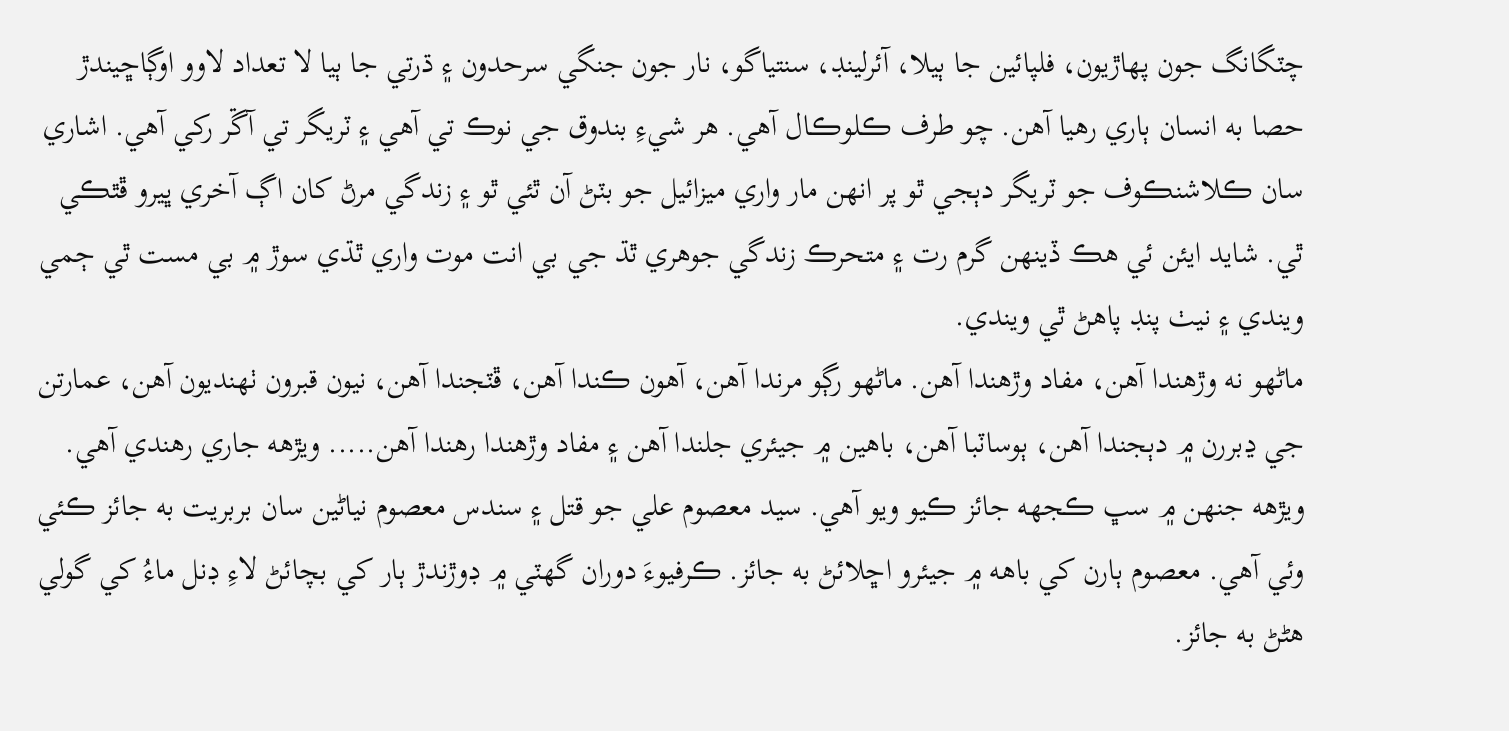چٽگانگ جون پهاڙيون، فلپائين جا ٻيلا، آئرلينڊ، سنتياگو، نار جون جنگي سرحدون ۽ ڌرتي جا ٻيا لا تعداد لاوو اوڳاڇيندڙ حصا به انسان ٻاري رهيا آهن. چو طرف ڪلوڪال آهي. هر شيءِ بندوق جي نوڪ تي آهي ۽ ٽريگر تي آڱر رکي آهي. اشاري سان ڪلاشنڪوف جو ٽريگر دٻجي ٿو پر انهن مار واري ميزائيل جو بٽڻ آن ٿئي ٿو ۽ زندگي مرڻ کان اڳ آخري ڀيرو ڦٿڪي ٿي. شايد ايئن ئي هڪ ڏينهن گرم رت ۽ متحرڪ زندگي جوهري ٿڌ جي بي انت موت واري ٿڌي سوڙ ۾ بي مست ٿي ڄمي ويندي ۽ نيٺ پنڊ پاهڻ ٿي ويندي.
ماڻهو نه وڙهندا آهن، مفاد وڙهندا آهن. ماڻهو رڳو مرندا آهن، آهون ڪندا آهن، ڦٽجندا آهن، نيون قبرون ٺهنديون آهن، عمارتن جي ڍبررن ۾ دٻجندا آهن، ٻوساٽبا آهن، باهين ۾ جيئري جلندا آهن ۽ مفاد وڙهندا رهندا آهن..... ويڙهه جاري رهندي آهي. ويڙهه جنهن ۾ سڀ ڪجهه جائز ڪيو ويو آهي. سيد معصوم علي جو قتل ۽ سندس معصوم نياڻين سان بربريت به جائز ڪئي وئي آهي. معصوم ٻارن کي باهه ۾ جيئرو اڇلائڻ به جائز. ڪرفيوءَ دوران گهٽي ۾ ڊوڙندڙ ٻار کي بچائڻ لاءِ ڊنل ماءُ کي گولي هڻڻ به جائز.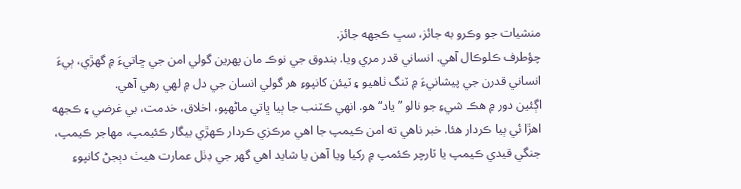منشيات جو وڪرو به جائز، سڀ ڪجهه جائز.
چؤطرف ڪلوڪال آهي. انساني قدر مري ويا. بندوق جي نوڪ مان پهرين گولي امن جي ڇاتيءَ ۾ گهڙي، ٻيءَ انساني قدرن جي پيشانيءَ ۾ ٽنگ ٺاهيو ۽ ٽيئن کانپوءِ هر گولي انسان جي دل ۾ لهي رهي آهي.
اڳئين دور ۾ هڪ شيءِ جو نالو ”ياد“ هو. انهي ڪٽنب جا ٻيا ڀاتي ماڻهپو، اخلاق، خدمت، بي غرضي ۽ ڪجهه اهڙا ئي ٻيا ڪردار هئا. خبر ناهي ته امن ڪيمپ جا اهي مرڪزي ڪردار ڪهڙي بيگار ڪئيمپ، مهاجر ڪيمپ، جنگي قيدي ڪيمپ يا ٽارچر ڪئمپ ۾ رکيا ويا آهن يا شايد اهي گهر جي ڊٺل عمارت هيٺ دٻجڻ کانپوءِ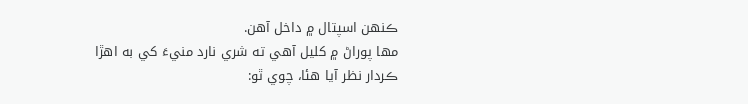ڪنهن اسپتال ۾ داخل آهن.
مها پوراڻ ۾ کليل آهي ته شري نارد منيءَ کي به اهڙا ڪردار نظر آيا هئا، چوي ٿو: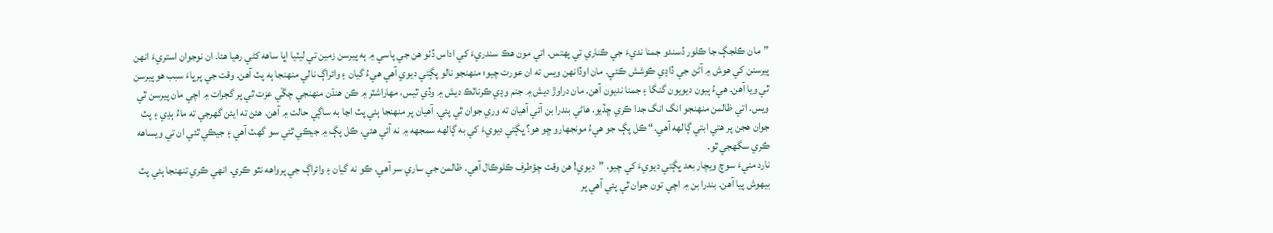”مان ڪلجڳ جا ڪلور ڏسندو جمنا نديءَ جي ڪناري تي پهتس. اتي مون هڪ سندريءَ کي اداس ڏٺو هن جي پاسي ۾ ٻه پيرسن زمين تي ليٽيا اڀا ساهه کڻي رهيا هئا. ان نوجوان استريءَ انهن پيرسنن کي هوش ۾ آڻڻ جي ڏاڍي ڪوشش ڪئي. مان اوڏانهن ويس ته ان عورت چيو؛ منهنجو نالو پڳتي ديوي آهي هيءُ گيان ۽ وائراڳ نالي منهنجا ٻه پٽ آهن. وقت جي پرڀاءَ سبب هو پيرسن ٿي ويا آهن. هيءُ ٻيون ديويون گنگا ۽ جمنا نديون آهن. مان دراوڙ ديش ۾ جنم وڍي ڪرناٽڪ ديش ۾ وڏي ٿيس، مهاراشٽر ۾ ڪن هنڌن منهنجي چڱي عزت ٿي پر گجرات ۾ اچي مان پيرسن ٿي ويس. اتي ظالمن منهنجو انگ انگ جدا ڪري ڇڏيو. هاڻي بندرا بن آئي آهيان ته وري جوان ٿي پئي. آهيان پر منهنجا ٻئي پٽ اڃا به ساڳي حالت ۾ آهن. هئڻ ته ايئن گهرجي ته ماءُ ٻڍي ۽ پٽ جوان هجن پر هتي ابتي ڳالهه آهي.“ ڪل پڳ جو هيءُ مونجهارو ڇو هو؟ ڀڳتي ديويءَ کي به ڳالهه سمجهه ۾ نه آئي هئي. ڪل پڳ ۾ جيڪي ٿئي سو گهٽ آهي ۽ جيڪي ٿئي ان تي ويساهه ڪري سگهجي ٿو.
نارد منيءَ سوچ ويچار بعد ڀڳتي ديويءَ کي چيو، ”ديوي! هن وقت چؤطرف ڪلوڪال آهي. ظالمن جي ساري سر آهي. ڪو نه گيان ۽ وائراڳ جي پرواهه نٿو ڪري. انهي ڪري تنهنجا ٻئي پٽ بيهوش پيا آهن. بندرا بن ۾ اچي تون جوان ٿي پئي آهي پر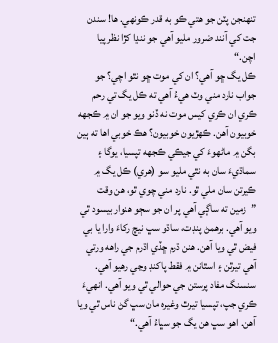تنهنجن پٽن جو هتي ڪو به قدر ڪونهي. ها! سندن جت کي آنند ضرور مليو آهي جو ننڍا کڙا نظر پيا اچن.“
ڪل يگ ڇو آهي؟ ان کي موت ڇو نٿو اچي؟ جو جواب نارد مني وٽ هيءُ آهي ته ڪل يگ تي رحم ڪري ان ڪري کيس موت نه ڏنو ويو جو ان ۾ ڪجهه خوبيون آهن. ڪهڙيون خوبيون؟ هڪ خوبي اها ته ٻين بگن ۾ ماڻهوءَ کي جيڪي ڪجهه تپسيا، يوگا ۽ سماڌيءَ سان به نٿي مليو سو (هري) ڪل يگ ۾ ڪيرتن سان ملي ٿو. نارد مني چوي ٿو، هن وقت ”زمين ته ساڳي آهي پر ان جو سڄو هنوار بيسود ٿي ويو آهي. برهمڻ پنڊت، ساڌو سڀ نيچ رکاءَ وارا يا بي فيض ٿي ويا آهن. هنن ڌرم ڇڏي اڌرم جي راهه ورتي آهي تيرٿن ۽ اسٿانن ۾ فقط پاکنڊ وڃي رهيو آهي. سنسنگ مفاد پرستن جي حوالي ٿي ويو آهي. انهيءَ ڪري جپ، تپسيا تيرٿ وغيره مان سڀ گڻ ناس ٿي ويا آهن. اهو سڀ هن يگ جو سڀاءُ آهي.“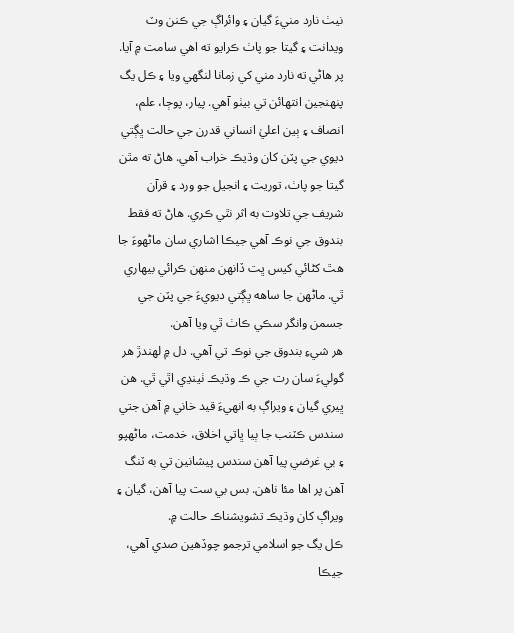نيٺ نارد منيءَ گيان ۽ وائراڳ جي ڪنن وٽ ويدانت ۽ گيتا جو پاٺ ڪرايو ته اهي سامت ۾ آيا.
پر هاڻي ته نارد مني کي زمانا لنگهي ويا ۽ ڪل يگ پنهنجين انتهائن تي بيٺو آهي. پيار، پوڄا، علم، انصاف ۽ ٻين اعليٰ انساني قدرن جي حالت ڀڳتي ديوي جي پٽن کان وڌيڪ خراب آهي. هاڻ ته مٿن گيتا جو پاٺ، توريت ۽ انجيل جو ورد ۽ قرآن شريف جي تلاوت به اثر نٿي ڪري. هاڻ ته فقط بندوق جي نوڪ آهي جيڪا اشاري سان ماڻهوءَ جا هٿ کڻائي کيس ڀت ڏانهن منهن ڪرائي بيهاري ٿي. ماڻهن جا ساهه ڀڳتي ديويءَ جي پٽن جي جسمن وانگر سڪي ڪاٺ ٿي ويا آهن.
هر شيءِ بندوق جي نوڪ تي آهي. دل ۾ لهندڙ هر گوليءَ سان رت جي ڪ وڌيڪ ٺينڍي اٿي ٿي. هن ڀيري گيان ۽ ويراڳ به انهيءَ قيد خاني ۾ آهن جتي سندس ڪٽنب جا ٻيا ڀاتي اخلاق، خدمت، ماڻهپو ۽ بي غرضي پيا آهن سندس پيشانين تي به ٽنگ آهن پر اها مئا ناهن. بس بي ست پيا آهن، گيان ۽ ويراڳ کان وڌيڪ تشويشناڪ حالت ۾.
ڪل يگ جو اسلامي ترجمو چوڏهين صدي آهي، جيڪا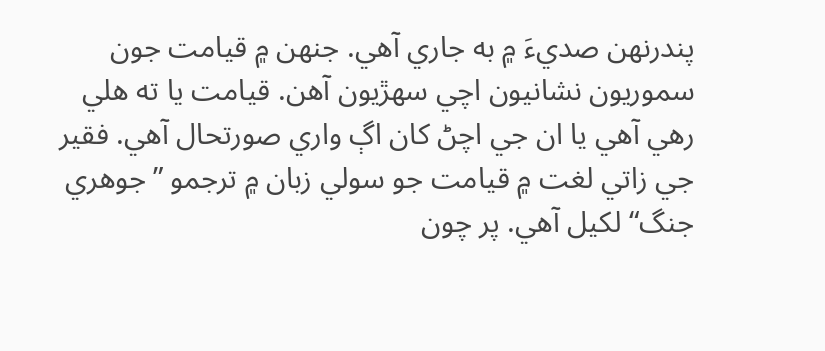پندرنهن صديءَ ۾ به جاري آهي. جنهن ۾ قيامت جون سموريون نشانيون اچي سهڙيون آهن. قيامت يا ته هلي رهي آهي يا ان جي اچڻ کان اڳ واري صورتحال آهي. فقير جي زاتي لغت ۾ قيامت جو سولي زبان ۾ ترجمو ”جوهري جنگ“ لکيل آهي. پر چون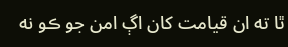ٿا ته ان قيامت کان اڳ امن جو ڪو نه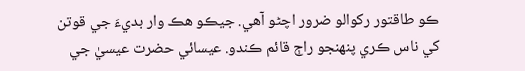ڪو طاقتور رکوالو ضرور اچڻو آهي. جيڪو هڪ وار بديءَ جي قوتن کي ناس ڪري پنهنجو راڄ قائم ڪندو. عيسائي حضرت عيسيٰ جي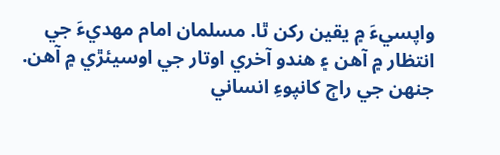واپسيءَ ۾ يقين رکن ٿا. مسلمان امام مهديءَ جي انتظار ۾ آهن ۽ هندو آخري اوتار جي اوسيئڙي ۾ آهن. جنهن جي راڄ کانپوءِ انساني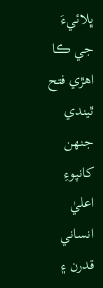ڀلائيءَ جي ڪا اهڙي فتح ٿيندي جنهن کانپوءِ اعليٰ انساني قدرن ۽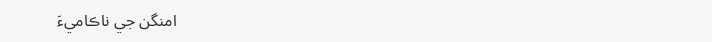امنگن جي ناڪاميءَ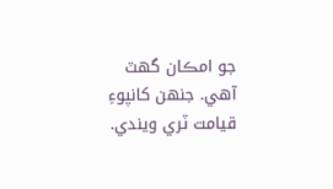جو امڪان گهٽ آهي. جنهن کانپوءِ قيامت ٽري ويندي.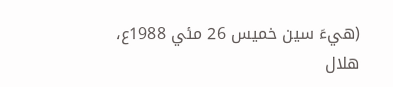(هيءَ سين خميس 26 مئي 1988ع، هلال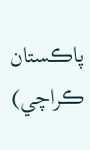پاڪستان ڪراچي)